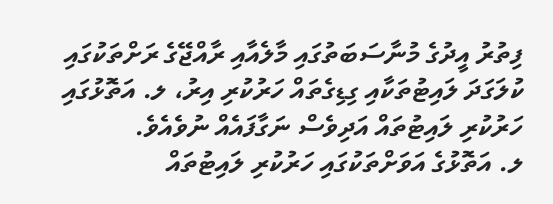ފިތުރު އީދުގެ މުނާސަބަތުގައި މާލެއާއި ރާއްޖޭގެ ރަށްތަކުގައި ކުލަގަދަ ލައިޓުތަކާއި ގިޑިގެތައް ހަރުކުރި އިރު، ލ. އަތޮޅުގައި ހަރުކުރި ލައިޓުތައް އަދިވެސް ނަގާފައެއް ނުވެއެވެ.
ލ. އަތޮޅުގެ އަވަށްތަކުގައި ހަރުކުރި ލައިޓުތައް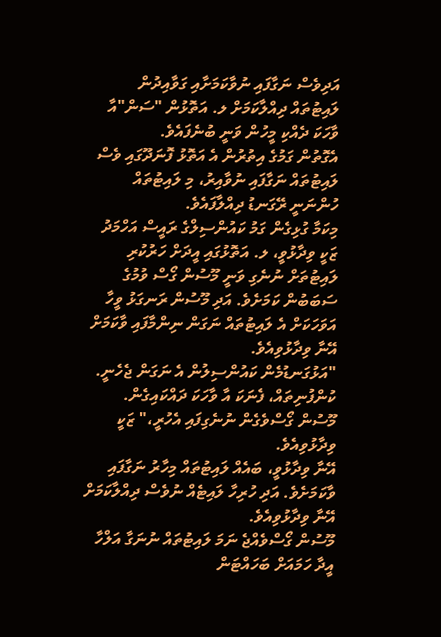އަދިވެސް ނަގާފައި ނުވާކަމަށާއި ގަވާއިދުން ލައިޓުތައް ދިއްލާކަމަށް ލ. އަތޮޅުން "ސަން"އާ ވާހަކަ ދެއްކި މީހުން ވަނީ ބުނެފައެވެ.
އެގޮތުން ގަމުގެ އިތުރުން އެ އަތޮޅު ފޮނަދޫގައި ވެސް ލައިޓުތައް ނަގާފައި ނުވާއިރު، މި ލައިޓުތައް ހުންނަނީ ރޭގަނޑު ދިއްލާފައެވެ.
މިކަމާ ގުޅިގެން ގަމު ކައުންސިލްގެ ރައީސް އަހްމަދު ޒަކީ ވިދާޅުވީ، ލ. އަތޮޅުގައި އީދަށް ހަރުކުރި ލައިޓުތަށް ނުނެގި ވަނީ މޫސުން ގޯސް ވުމުގެ ސަބަބުން ކަމަށެވެ. އަދި މޫސުން ރަނގަޅު ވީހާ އަވަހަކަށް އެ ލައިޓުތައް ނަގަން ނިންމާފައި ވާކަމަށް އޭނާ ވިދާޅުވިއެވެ.
"އަޅުގަނޑުމެން ކައުންސިލުން އެ ނަގަން ޖެހެނީ. ކުންފުނިތައް، ފެނަކަ އާ ވާހަކަ ދައްކައިގެން. މޫސުން ގޯސްވެގެން ނުނެގިފައި އެހުރީ،" ޒަކީ ވިދާޅުވިއެވެ.
އޭނާ ވިދާޅުވީ، ބައެއް ލައިޓުތައް މިހާރު ނަގާފައި ވާކަމަށެވެ. އަދި ހުރިހާ ލައިޓެއް ނުވެސް ދިއްލާކަމަށް އޭނާ ވިދާޅުވިއެވެ.
މޫސުން ގޯސްވެއްޖެ ނަމަ ލައިޓުތައް ނުނަގާ އަލްހާ އީދާ ހަމައަށް ބަހައްޓަން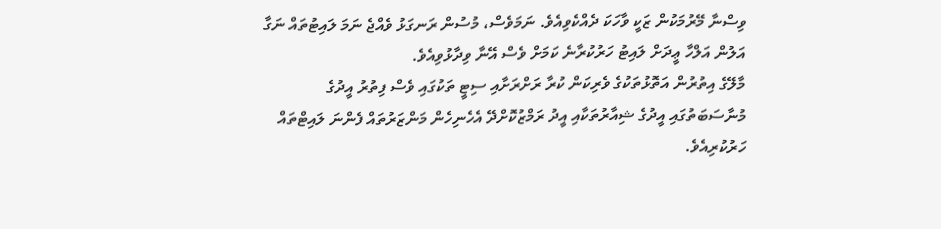ވިސްނާ މޭރުމަކުން ޒަކީ ވާހަކަ ދެއްކެވިއެވެ. ނަމަވެސް، މުސުން ރަނގަޅު ވެއްޖެ ނަމަ ލައިޓުތައް ނަގާ އަލުން އަލްހާ ޢީދަށް ލައިޓު ހަރުކުރާނެ ކަމަށް ވެސް އޭނާ ވިދާޅުވިއެވެ.
މާލޭގެ އިތުރުން އަތޮޅުތަކުގެ ވެރިކަން ކުރާ ރަށްރަށާއި ސިޓީ ތަކުގައި ވެސް ފިތުރު އީދުގެ މުނާސަބަތުގައި އީދުގެ ޝިއާރުތަކާއި އީދު ރަމްޒުކޮށްދޭ އެހެނިހެން މަންޒަރުތައް ފެންނަ ލައިޓްތައް ހަރުކުރިއެވެ.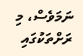ނަމަވެސް، މި ރަށްތަކުގައި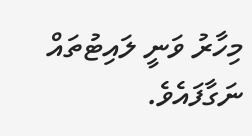މިހާރު ވަނީ ލައިޓުތައް ނަގާފައެވެ.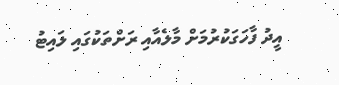އީދު ފާހަގަކުރުމަށް މާލެއާއި ރަށްތަކުގައި ލައިޓު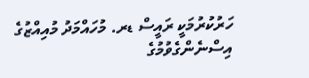ހަރުކުރުމަކީ ރައީސް ޑރ. މުހައްމަދު މުއިއްޒުގެ އިސްނެންގެވުމުގެ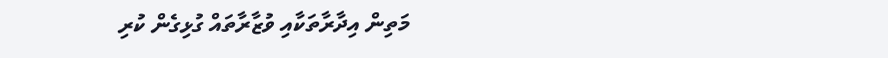މަތިން އިދާރާތަކާއި ވުޒާރާތައް ގުޅިގެން ކުރި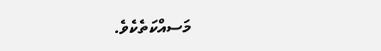މަސއްކަތެކެވެ.